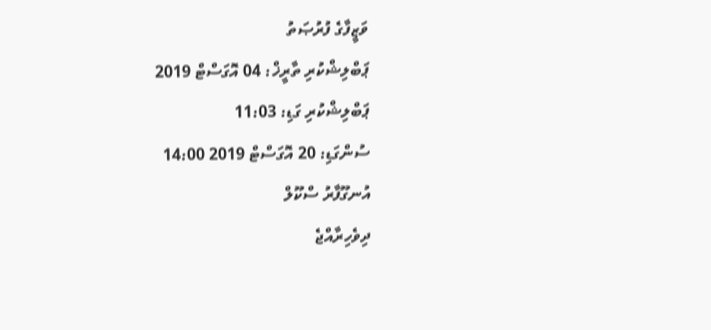ވަޒީފާގެ ފުރުޞަތު
ޕަބްލިޝްކުރި ތާރީޚް: 04 އޮގަސްޓް 2019
ޕަބްލިޝްކުރި ގަޑި: 11:03
ސުންގަޑި: 20 އޮގަސްޓް 2019 14:00
އުނގޫފާރު ސްކޫލް
ދިވެހިރާއްޖެ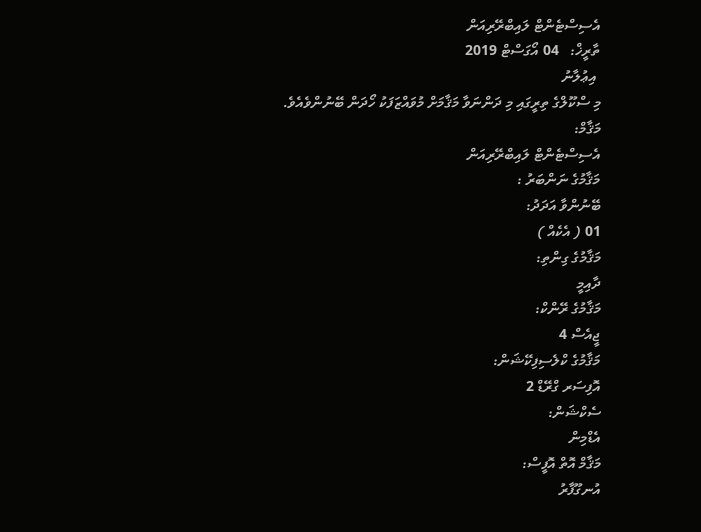އެސިސްޓެންޓް ލައިބްރޭރިއަން
ތާރީޚް:   04 އޯގަސްޓް 2019
 އިޢުލާނު
މި ސްކޫލްގެ ތިރީގައި މި ދަންނަވާ މަޤާމަށް މުވައްޒަފަކު ހޯދަން ބޭނުންވެއެވެ.
މަޤާމް:
އެސިސްޓެންޓް ލައިބްރޭރިއަން
މަޤާމުގެ ނަންބަރު :
ބޭނުންވާ އަދަދު:
01 ( އެކެއް )
މަޤާމުގެ ގިންތި:
ދާއިމީ
މަޤާމުގެ ރޭންކް:
ޖީއެސް 4
މަޤާމުގެ ކްލެސިފިކޭޝަން:
އޮފިސަރ ގްރޭޑް 2
ސެކްޝަން:
އެޑްމިން
މަޤާމް އޮތް އޮފީސް:
އުނގޫފާރު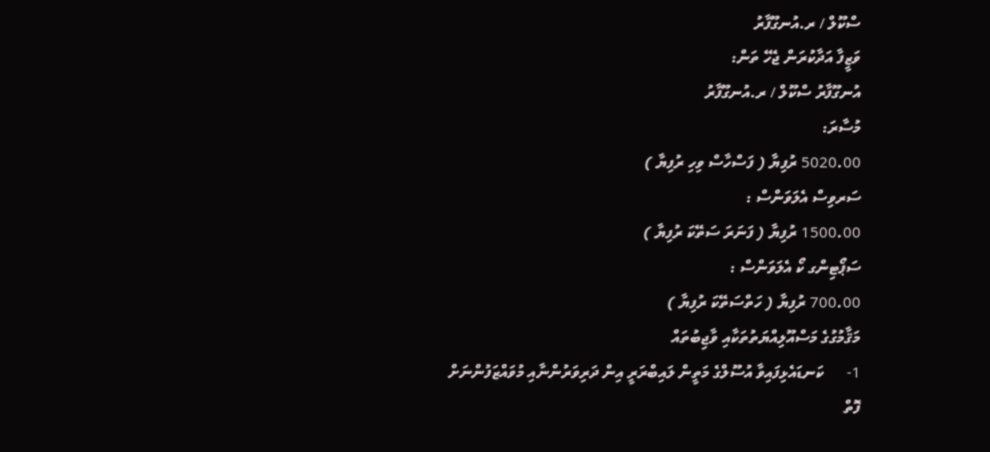ސްކޫލް / ރ.އުނގޫފާރު
ވަޒީފާ އަދާކުރަން ޖެހޭ ތަން:
އުނގޫފާރު ސްކޫލް / ރ.އުނގޫފާރު
މުސާރަ:
5020.00 ރުފިޔާ ( ފަސްހާސް ވިހި ރުފިޔާ )
ސަރވިސް އެލަވަންސް :
1500.00 ރުފިޔާ ( ފަނަރަ ސަތޭކަ ރުފިޔާ )
ސަޕޯޓިންގ ކޯ އެލަވަންސް :
700.00 ރުފިޔާ ( ހަތްސަތޭކަ ރުފިޔާ )
މަޤާމުގުގެ މަސްއޫލިއްޔަތުތަކާއި ވާޖިބުތައް
1-      ކަނޑައެޅިފައިވާ އުސޫލްގެ މަތީން ލައިބްރަރީ އިން ދަރިވަރުންނާއި މުވައްޒަފުންނަށް ފޮތް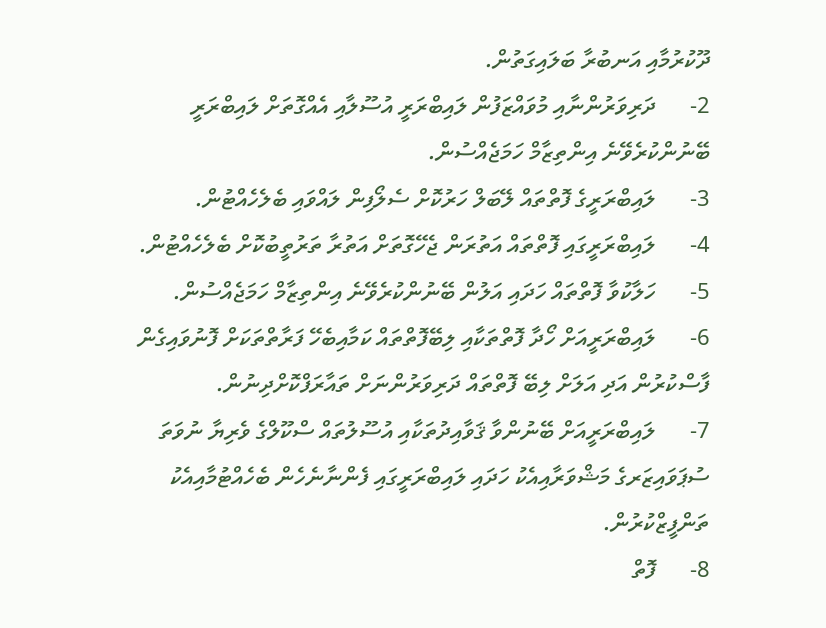ދޫކުރުމާއި އަނބުރާ ބަލައިގަތުން.
2-      ދަރިވަރުންނާއި މުވައްޒަފުން ލައިބްރަރީ އުސޫލާއި އެއްގޮތަށް ލައިބްރަރީ ބޭނުންކުރެވޭނެ އިންތިޒާމް ހަމަޖެއްސުން.
3-      ލައިބްރަރީގެ ފޮތްތައް ލޭބަލް ހަރުކޮށް ސެލޯފިން ލައްވައި ބެލެހެއްޓުން.
4-      ލައިބްރަރީގައި ފޮތްތައް އަތުރަން ޖެހޭގޮތަށް އަތުރާ ތަރުތީބުކޮށް ބެލެހެއްޓުން.
5-      ހަލާކުވާ ފޮތްތައް ހަދައި އަލުން ބޭނުންކުރެވޭނެ އިންތިޒާމް ހަމަޖެއްސުން.
6-      ލައިބްރަރީއަށް ހޯދާ ފޮތްތަކާއި ލިބޭފޮތްތައް ކަމާއިބެހޭ ފަރާތްތަކަށް ފޮނުވައިގެން ފާސްކުރުން އަދި އަލަށް ލިބޭ ފޮތްތައް ދަރިވަރުންނަށް ތައާރަފްކޮށްދިނުން.
7-      ލައިބްރަރީއަށް ބޭނުންވާ ޤަވާއިދުތަކާއި އުސޫލުތައް ސްކޫލްގެ ވެރިޔާ ނުވަތަ ސުޕަވައިޒަރގެ މަޝްވަރާއިއެކު ހަދައި ލައިބްރަރީގައި ފެންނާނެހެން ބެހެއްޓުމާއިއެކު ތަންފީޒްކުރުން.
8-      ފޮތް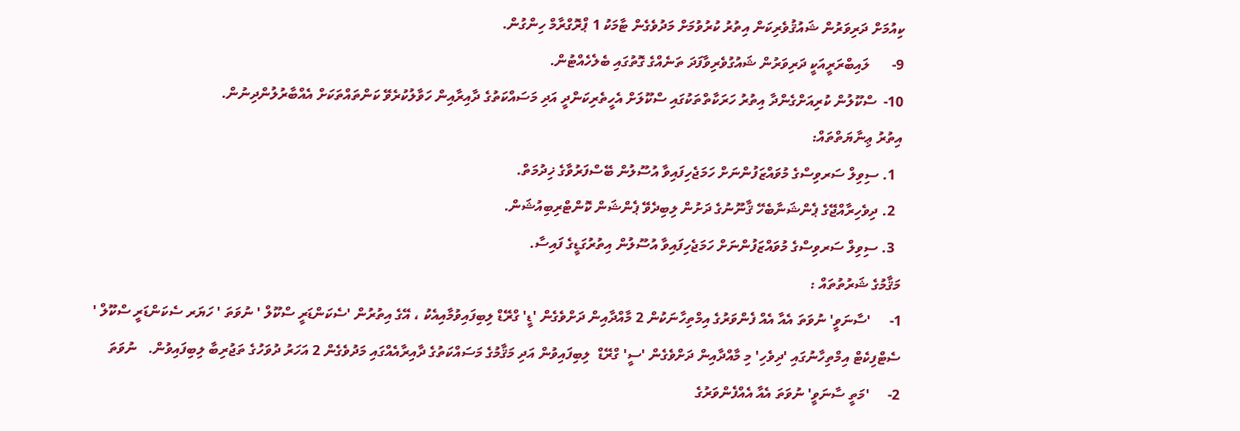ކިއުމަށް ދަރިވަރުން ޝައުޤުވެރިކަން އިތުރު ކުރުވުމަށް މަދުވެގެން ޓާމަކު 1 ޕްރޮގްރާމް ހިންގުން.
9-      ލައިބްރަރީއަކީ ދަރިވަރުން ޝައުގުވެރިވާފަދަ ތަނެއްގެ ގޮތުގައި ބެލެހެއްޓުން.
10-  ސްކޫލުން ކުރިއަށްގެންދާ އިތުރު ހަރަކާތްތަކުގައި ސްކޫލަށް އެހީތެރިކަންދީ އަދި މަސައްކަތުގެ ދާއިރާއިން ހަވާލުކުރެވޭ ކަންތައްތަކަށް އެއްބާރުލުންދިނުން.
އިތުރު ޢިނާޔަތްތައް:
  1. ސިވިލް ސަރވިސްގެ މުވައްޒަފުންނަށް ހަމަޖެހިފައިވާ އުސޫލުން ބޭސްފަރުވާގެ ޚިދުމަތް.
  2. ދިވެހިރާއްޖޭގެ ޕެންޝަނާބެހޭ ޤާނޫނުގެ ދަށުން ލިބިދެވޭ ޕެންޝަން ކޮންޓްރިބިއުޝަން.
  3. ސިވިލް ސަރވިސްގެ މުވައްޒަފުންނަށް ހަމަޖެހިފައިވާ އުސޫލުން އިތުރުގަޑީގެ ފައިސާ.
މަޤާމުގެ ޝަރުތުތައް :
1-     'ސާނަވީ' ނުވަތަ އެއާ އެއް ފެންވަރުގެ އިމްތިހާނަކުން 2 މާއްދާއިން ދަށްވެގެން 'ޑީ' ގްރޭޑް ލިބިފައިވުމާއިއެކު ، އޭގެ އިތުރުން 'ސެކަންޑަރީ ސްކޫލް ' ނުވަތަ ' ހަޔަރ ސެކަންޑަރީ ސްކޫލް ' ސެޓްފިކެޓް އިމްތިހާނުގައި 'ދިވެހި' މި މާއްދާއިން ދަށްވެގެން 'ސީ' ގްރޭޑް  ލިބިފައިވުން އަދި މަޤާމުގެ މަސައްކަތުގެ ދާއިރާއެއްގައި މަދުވެގެން 2 އަހަރު ދުވަހުގެ ތަޖުރިބާ ލިބިފައިވުން.   ނުވަތަ
2-     'މަތީ ސާނަވީ' ނުވަތަ އެއާ އެއްފެންވަރުގެ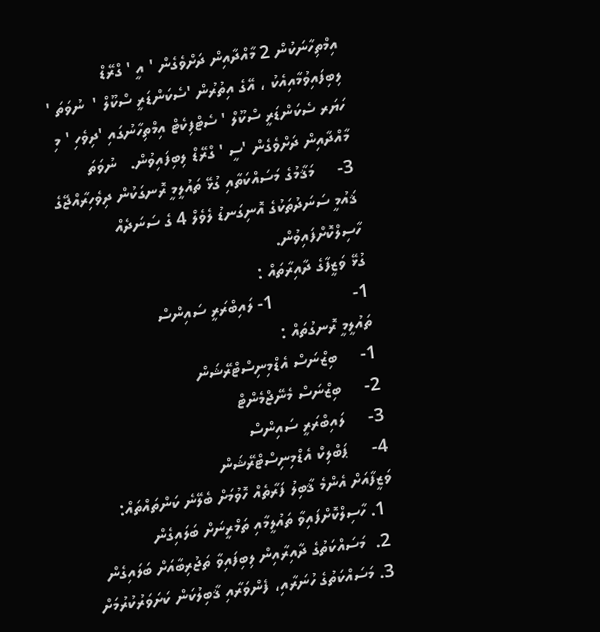އިމްތިހާނަކުން 2 މާއްދާއިން ދަށްވެގެން ' އީ ' ގްރޭޑް ލިބިފައިވުމާއިއެކު ، އޭގެ އިތުރުން 'ސެކަންޑަރީ ސްކޫލް '  ނުވަތަ ' ހަޔަރ ސެކަންޑަރީ ސްކޫލް ' ސެޓްފިކެޓް އިމްތިހާނުގައި 'ދިވެހި ' މި މާއްދާއިން ދަށްވެގެން 'ސީ ' ގްރޭޑް ލިބިފައިވުން.   ނުވަތަ
3-     މަޤާމުގެ މަސައްކަތާއި ގުޅޭ ތައުލީމީ ރޮނގަކުން ދިވެހިރާއްޖޭގެ ޤައުމީ ސަނަދުތަކުގެ އޮނިގަނޑު ލެވެލް 4 ގެ ސަނަދެއް ހާސިލްކޮށްފައިވުން.
ގުޅޭ ވަޒީފާގެ ދާއިރާތައް :
1-                 1- ލައިބްރަރީ ސައިންސް
ތައުލީމީ ރޮނގުތައް :
1-     ބިޒްނަސް އެޑްމިނިސްޓްރޭޝަން
2-     ބިޒްނަސް މެނޭޖްމެންޓް
3-     ލައިބްރަރީ ސައިންސް
4-     ޕަބްލިކް އެޑްމިނިސްޓްރޭޝަން
ވަޒީފާއަށް އެންމެ ޤާބިލު ފަރާތެއް ހޮވުމަށް ބެލޭނެ ކަންތައްތައް:
  1. ހާސިލްކޮށްފައިވާ ތައުލީމާއި ތަމްރީނަށް ބަލައިގެން
  2.  މަސައްކަތުގެ ދާއިރާއިން ލިބިފައިވާ ތަޖުރިބާއަށް ބަލައިގެން
  3. މަސައްކަތުގެ ހުނަރާއި، ފެންވަރާއި ޤާބިލުކަން ކަށަވަރުކުރުމަށް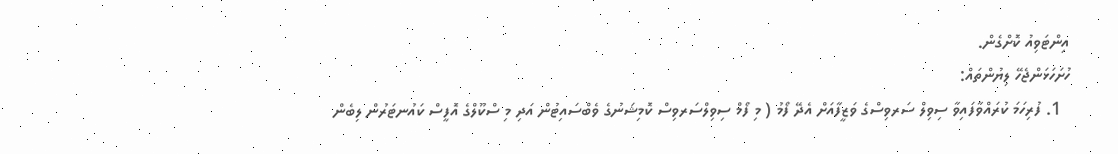އިންޓަވިއު ކޮށްގެން.
ހުށަހަޅަންޖެހޭ ލިޔުންތައް:
  1. ފުރިހަމަ ކުރައްވާފައިވާ ސިވިލް ސަރވިސްގެ ވަޒީފާއަށް އެދޭ ފޯމު ( މި ފޯމް ސިވިލްސަރވިސް ކޮމިޝަނުގެ ވެބްސައިޓުން އަދި މި ސްކޫލްގެ އޮފީސް ކައުނޓަރުން ލިބެން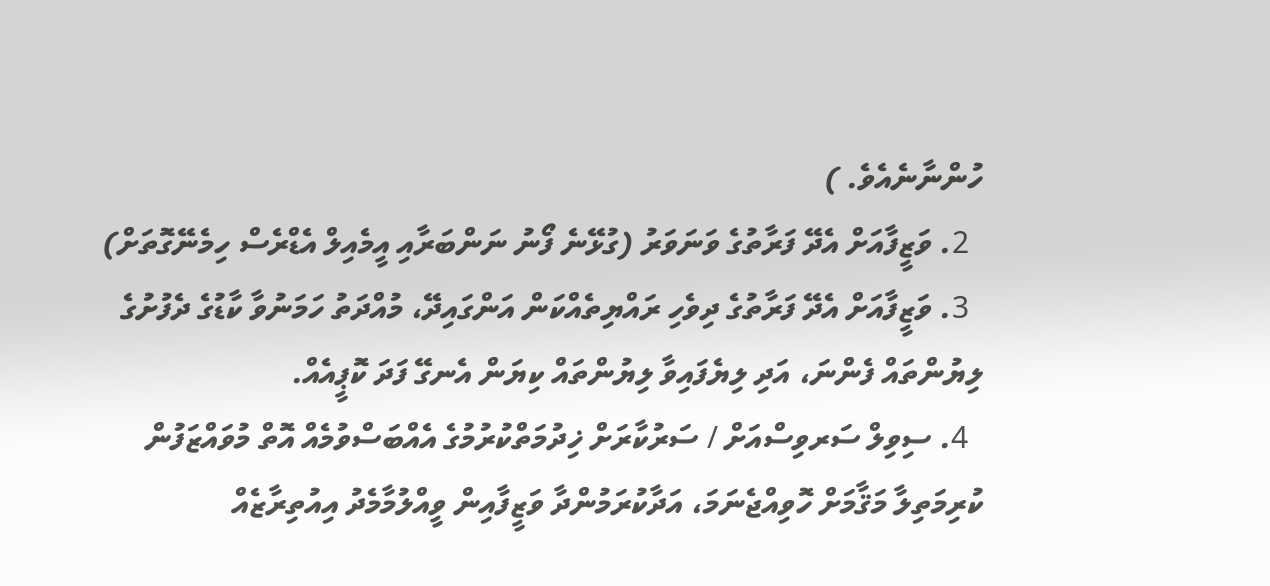ހުންނާނެއެވެ. )
  2. ވަޒީފާއަށް އެދޭ ފަރާތުގެ ވަނަވަރު (ގުޅޭނެ ފޯނު ނަންބަރާއި އީމެއިލް އެޑްރެސް ހިމެނޭގޮތަށް)
  3. ވަޒީފާއަށް އެދޭ ފަރާތުގެ ދިވެހި ރައްޔިތެއްކަން އަންގައިދޭ، މުއްދަތު ހަމަނުވާ ކާޑުގެ ދެފުށުގެ ލިޔުންތައް ފެންނަ، އަދި ލިޔެފައިވާ ލިޔުންތައް ކިޔަން އެނގޭ ފަދަ ކޮޕީއެއް.
  4. ސިވިލް ސަރވިސްއަށް / ސަރުކާރަށް ޚިދުމަތްކުރުމުގެ އެއްބަސްވުމެއް އޮތް މުވައްޒަފުން ކުރިމަތިލާ މަޤާމަށް ހޮވިއްޖެނަމަ، އަދާކުރަމުންދާ ވަޒީފާއިން ވީއްލުމާމެދު އިއުތިރާޒެއް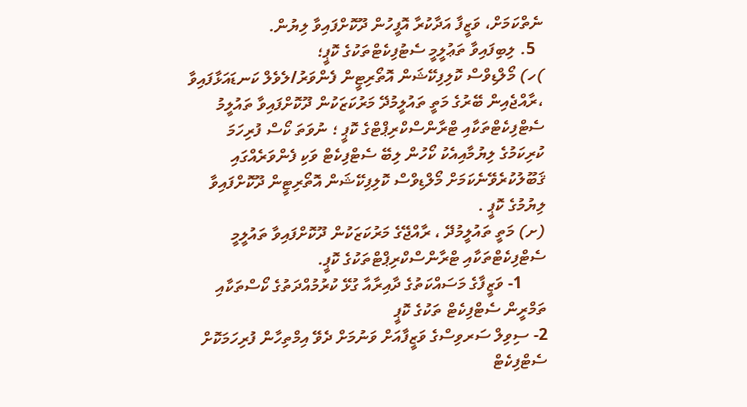ނެތްކަމަށް، ވަޒީފާ އަދާކުރާ އޮފީހުން ދޫކޮށްފައިވާ ލިޔުން.
  5. ލިބިފައިވާ ތަޢުލީމީ ސެޓުފިކެޓްތަކުގެ ކޮޕީ؛
)ހ) މޯލްޑިވްސް ކޮލިފިކޭޝަން އޮތޯރިޓީން ފެންވަރު/ލެވެލް ކަނޑައަޅާފައިވާ ،ރާއްޖެއިން ބޭރުގެ މަތީ ތައުލީމުދޭ މަރުކަޒަކުން ދޫކޮށްފައިވާ ތައުލީމު ސެޓްފިކެޓްތަކާއި ޓްރާންސްކްރިޕްޓްގެ ކޮޕީ ؛ ނުވަތަ ކޯސް ފުރިހަމަ ކުރިކަމުގެ ލިޔުމާއިއެކު ކޯހުން ލިބޭ ސެޓްފިކެޓް ވަކި ފެންވަރެއްގައި ޤަބޫލުކުރެވޭނެކަމަށް މޯލްޑިވްސް ކޮލިފިކޭޝަން އޮތޯރިޓީން ދޫކޮށްފައިވާ ލިޔުމުގެ ކޮޕީ .
(ށ) މަތީ ތައުލީމުދޭ ، ރާއްޖޭގެ މަރުކަޒަކުން ދޫކޮށްފައިވާ ތައުލީމީ ސެޓްފިކެޓްތަކާއި ޓްރާންސްކްރިޕްޓްތަކުގެ ކޮޕީ.
      1- ވަޒީފާގެ މަސައްކަތުގެ ދާއިރާއާ ގުޅޭ ކުރުމުއްދަތުގެ ކޯސްތަކާއި ތަމްރީން ސެޓްފިކެޓް ތަކުގެ ކޮޕީ
2- ސިވިލް ސަރވިސްގެ ވަޒީފާއަށް ވަނުމަށް ދެވޭ އިމްތިހާން ފުރިހަމަކޮށް ސެޓްފިކެޓް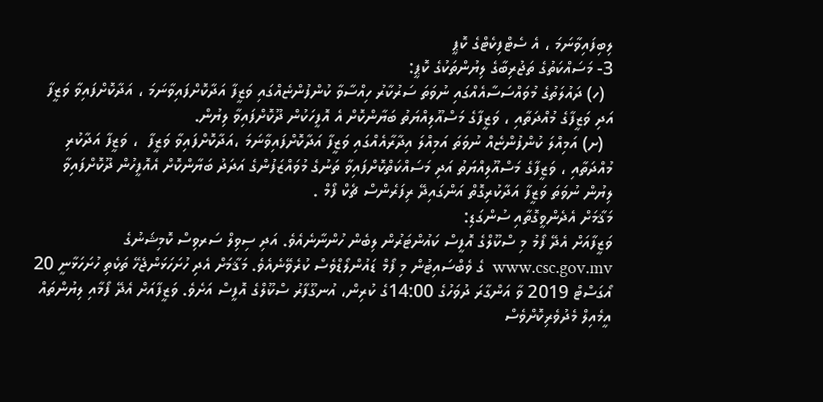ލިބިފައިވާނަމަ ، އެ ސެޓްފިކެޓްގެ ކޮޕީ
3- މަސައްކަތުގެ ތަޖުރިބާގެ ލިޔުންތަކުގެ ކޮޕީ:
  (ހ) ދައުލަތުގެ މުވައްސަސާއެއްގައި ނުވަތަ ސަރުކާރު ހިއްސާވާ ކުންފުންޏެއްގައި ވަޒީފާ އަދާކޮށްފައިވާނަމަ ، އަދާކޮށްފައިވާ ވަޒީފާ އަދި ވަޒީފާގެ މުއްދަތާއި ، ވަޒީފާގެ މަސްއޫލިއްޔަތު ބަޔާންކޮށް އެ އޮފީހަކުން ދޫކޮށްފައިވާ ލިޔުން.
  (ށ) އަމިއްލަ ކުންފުންޏެއް ނުވަތަ އަމިއްލަ އިދާރާއެއްގައި ވަޒީފާ އަދާކޮށްފައިވާނަމަ ،އަދާކޮށްފައިވާ ވަޒީފާ  ، ވަޒީފާ އަދާކުރި މުއްދަތާއި ، ވަޒީފާގެ މަސްއޫލިއްޔަތު އަދި މަސައްކަތްކޮށްފައިވާ ތަނުގެ މުވައްޒަފުންގެ އަދަދު ބަޔާންކޮށް އެއޮފީހުން ދޫކޮށްފައިވާ ލިޔުން ނުވަތަ ވަޒީފާ އަދާކުރިގޮތް އަންގައިދޭ ރިފަރެންސް ޗެކް ފޯމް .
މަޤާމަށް އެދެންވީގޮތާއި ސުންގަޑި:
ވަޒީފާއަށް އެދޭ ފޯމު މި ސްކޫލްގެ އޮފީސް ކައުންޓަރުން ލިބެން ހުންނާނެއެވެ. އަދި ސިވިލް ސަރވިސް ކޮމިޝަނުގެ www.csc.gov.mv  ގެ ވެބްސައިޓުން މި ފޯމް ޑައުންލޯޑްވެސް ކުރެވޭނެއެވެ. މަޤާމަށް އެދި ހުށަހަޅަންޖެހޭ ތަކެތި ހުށަހަޅާނީ 20 އޯގަސްޓް 2019 ވާ އަންގާރަ ދުވަހުގެ 14:00ގެ ކުރިން، އުނގޫފާރު ސްކޫލްގެ އޮފީސް އަށެވެ. ވަޒީފާއަށް އެދޭ ފޯމާއި ލިޔުންތައް އީމެއިލް މެދުވެރިކޮށްވެސް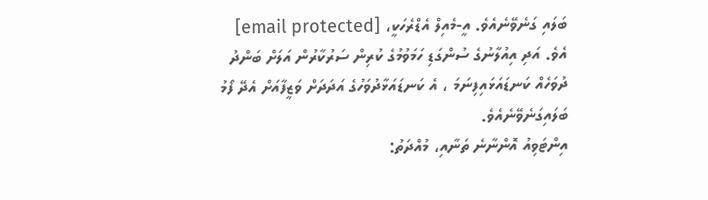ބަލައި ގަނެވޭނެއެވެ. އީ-މެއިލް އެޑްރެހަކީ، [email protected]  އެވެ. އަދި އިއުލާނުގެ ސުންގަޑި ހަމަވުމުގެ ކުރިން ސަރުކާރުން އަލަށް ބަންދު ދުވަހެއް ކަނޑައަޅައިފިނަމަ ، އެ ކަނޑައަޅާދުވަހުގެ އަދަދަށް ވަޒީފާއަށް އެދޭ ފޯމު ބަލައިގަނެވޭނެއެވެ.
އިންޓަވިއު އޮންނާނެ ތަނާއި، މުއްދަތު: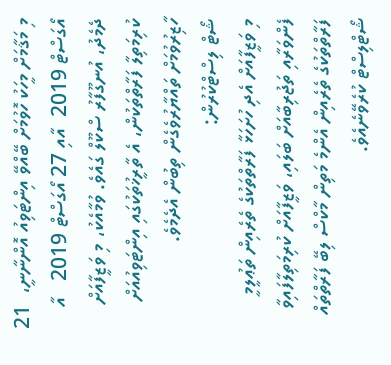މި މަޤާމަށް މީހަކު ހޮވުމަށް ބޭއްވޭ އިންޓަވިއު އޮންނާނީ،  21 އޯގަސްޓް 2019  އާއި 27 އޯގަސްޓް 2019   އާ ދެމެދު، އުނގޫފާރު ސްކޫލް ގައެވެ. ވުމާއެކު، މި ވަޒީފާއަށް ކުރިމަތިލާ ފަރާތްތަކުން، އެ ތާރީޚުތަކުގައި އިންޓަވިއުއަށް ހާޒިރުވުމަށް ތައްޔާރުވެގެން ތިބުން އެދެމެވެ.
ޝޯޓް ލިސްޓްކުރުން:
މި ވަޒީފާއަށް އެދި ހުށަހަޅާ ފަރާތްތަކުގެ ތެރެއިން ތަޢުލީމީ ފެންވަރާއި ތަޖުރިބާއަށް ބަލައި، ވަޒީފާއަށް ކުރިމަތިލާފައިވާ ފަރާތްތަކުގެ ތެރެއިން އެންމެ މަތިން މާކްސް ލިބޭ ފަރާތްތައް ޝޯޓްލިސްޓް ކުރެވޭނެއެވެ.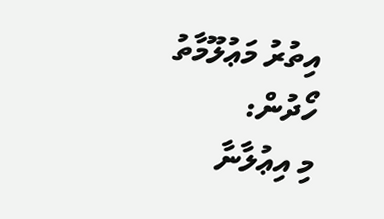އިތުރު މަޢުލޫމާތު ހޯދުން:
މި އިޢުލާނާ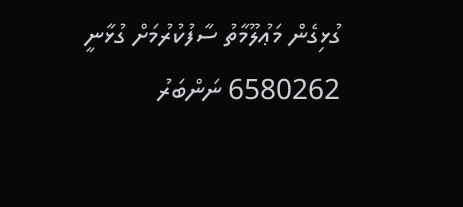ގުޅިގެން މަޢުލޫމާތު ސާފުކުރުމަށް ގުޅާނީ 6580262 ނަންބަރު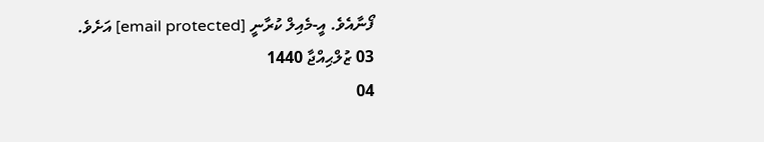ފޯނާއެވެ. އީ-މެއިލް ކުރާނީ [email protected] އަށެވެ.
03 ޒުލްޙިއްޖާ 1440
04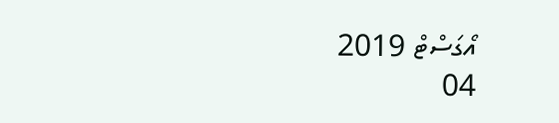އޯގަސްޓް 2019
04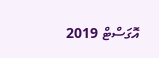އޮގަސްޓް 2019